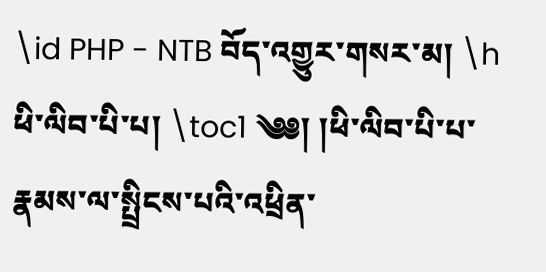\id PHP - NTB བོད་འགྱུར་གསར་མ། \h ཕི་ལིབ་པི་པ། \toc1 ༄༅། །ཕི་ལིབ་པི་པ་རྣམས་ལ་སྤྲིངས་པའི་འཕྲིན་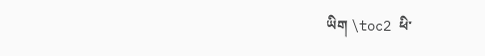ཡིག \toc2 ཕི་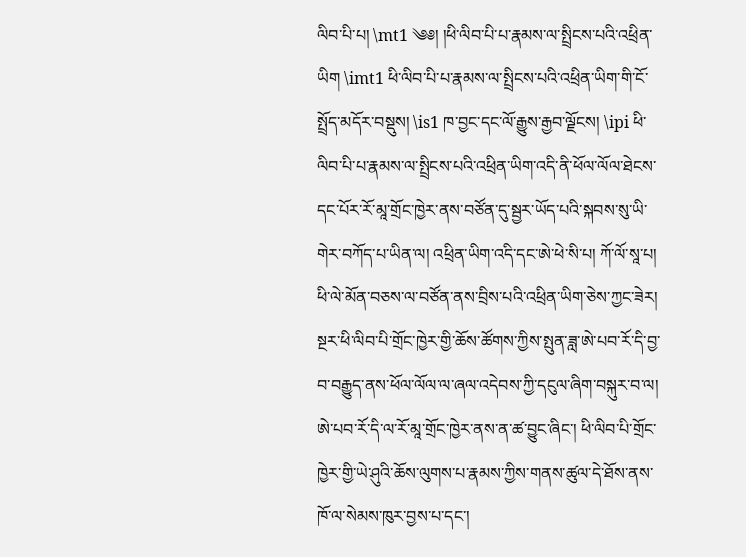ལིབ་པི་པ། \mt1 ༄༅། །ཕི་ལིབ་པི་པ་རྣམས་ལ་སྤྲིངས་པའི་འཕྲིན་ཡིག \imt1 ཕི་ལིབ་པི་པ་རྣམས་ལ་སྤྲིངས་པའི་འཕྲིན་ཡིག་གི་ངོ་སྤྲོད་མདོར་བསྡུས། \is1 ཁ་བྱང་དང་ལོ་རྒྱུས་རྒྱབ་ལྗོངས། \ipi ཕི་ལིབ་པི་པ་རྣམས་ལ་སྤྲིངས་པའི་འཕྲིན་ཡིག་འདི་ནི་ཕོལ་ལོལ་ཐེངས་དང་པོར་རོ་མཱ་གྲོང་ཁྱེར་ནས་བཙོན་དུ་སྦྱར་ཡོད་པའི་སྐབས་སུ་ཡི་གེར་བཀོད་པ་ཡིན་ལ། འཕྲིན་ཡིག་འདི་དང་ཨེ་ཕེ་སི་པ། ཀོ་ལོ་སཱ་པ། ཕི་ལེ་མོན་བཅས་ལ་བཙོན་ནས་བྲིས་པའི་འཕྲིན་ཡིག་ཅེས་ཀྱང་ཟེར། སྔར་ཕི་ལིབ་པི་གྲོང་ཁྱེར་གྱི་ཆོས་ཚོགས་ཀྱིས་སྤུན་ཟླ་ཨེ་པབ་རོ་དི་བྱ་བ་བརྒྱུད་ནས་ཕོལ་ལོལ་ལ་ཞལ་འདེབས་ཀྱི་དངུལ་ཞིག་བསྐུར་བ་ལ། ཨེ་པབ་རོ་དི་ལ་རོ་མཱ་གྲོང་ཁྱེར་ནས་ན་ཚ་བྱུང་ཞིང་། ཕི་ལིབ་པི་གྲོང་ཁྱེར་གྱི་ཡེ་ཤུའི་ཆོས་ལུགས་པ་རྣམས་ཀྱིས་གནས་ཚུལ་དེ་ཐོས་ནས་ཁོ་ལ་སེམས་ཁུར་བྱས་པ་དང་།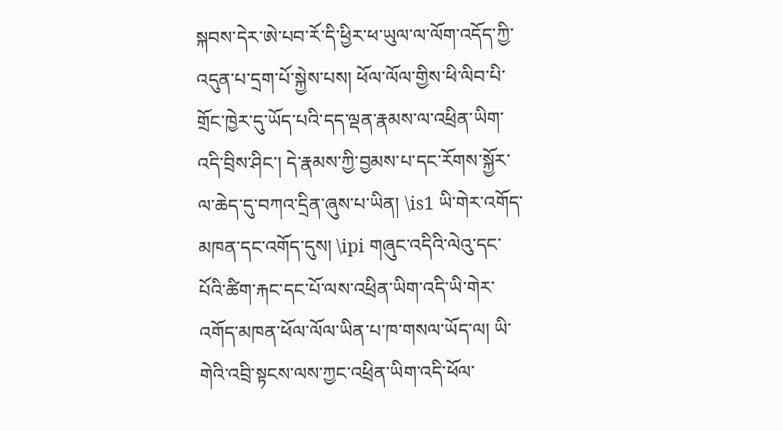སྐབས་དེར་ཨེ་པབ་རོ་དི་ཕྱིར་ཕ་ཡུལ་ལ་ལོག་འདོད་ཀྱི་འདུན་པ་དྲག་པོ་སྐྱེས་པས། ཕོལ་ལོལ་གྱིས་ཕི་ལིབ་པི་གྲོང་ཁྱེར་དུ་ཡོད་པའི་དད་ལྡན་རྣམས་ལ་འཕྲིན་ཡིག་འདི་བྲིས་ཤིང་། དེ་རྣམས་ཀྱི་བྱམས་པ་དང་རོགས་སྐྱོར་ལ་ཆེད་དུ་བཀའ་དྲིན་ཞུས་པ་ཡིན། \is1 ཡི་གེར་འགོད་མཁན་དང་འགོད་དུས། \ipi གཞུང་འདིའི་ལེའུ་དང་པོའི་ཚིག་རྐང་དང་པོ་ལས་འཕྲིན་ཡིག་འདི་ཡི་གེར་འགོད་མཁན་ཕོལ་ལོལ་ཡིན་པ་ཁ་གསལ་ཡོད་ལ། ཡི་གེའི་འབྲི་སྟངས་ལས་ཀྱང་འཕྲིན་ཡིག་འདི་ཕོལ་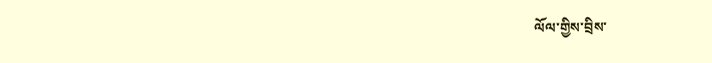ལོལ་གྱིས་བྲིས་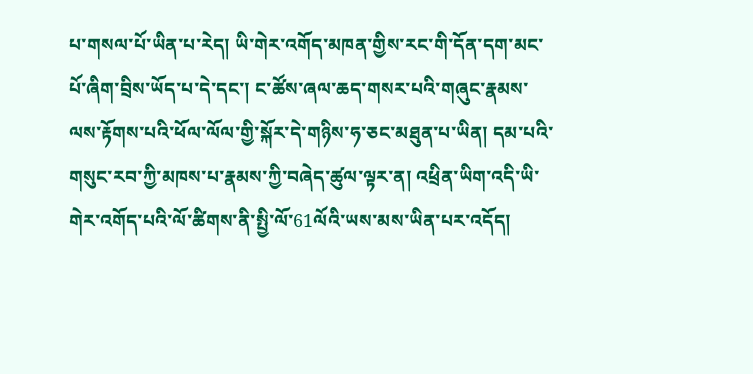པ་གསལ་པོ་ཡིན་པ་རེད། ཡི་གེར་འགོད་མཁན་གྱིས་རང་གི་དོན་དག་མང་པོ་ཞིག་བྲིས་ཡོད་པ་དེ་དང་། ང་ཚོས་ཞལ་ཆད་གསར་པའི་གཞུང་རྣམས་ལས་རྟོགས་པའི་ཕོལ་ལོལ་གྱི་སྐོར་དེ་གཉིས་ཧ་ཅང་མཐུན་པ་ཡིན། དམ་པའི་གསུང་རབ་ཀྱི་མཁས་པ་རྣམས་ཀྱི་བཞེད་ཚུལ་ལྟར་ན། འཕྲིན་ཡིག་འདི་ཡི་གེར་འགོད་པའི་ལོ་ཚིགས་ནི་སྤྱི་ལོ་61ལོའི་ཡས་མས་ཡིན་པར་འདོད།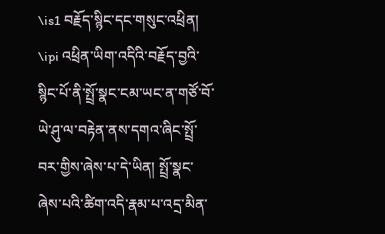\is1 བརྗོད་སྙིང་དང་གསུང་འཕྲིན། \ipi འཕྲིན་ཡིག་འདིའི་བརྗོད་བྱའི་སྙིང་པོ་ནི་སྤྲོ་སྣང་ངམ་ཡང་ན་གཙོ་བོ་ཡེ་ཤུ་ལ་བརྟེན་ནས་དགའ་ཞིང་སྤྲོ་བར་གྱིས་ཞེས་པ་དེ་ཡིན། སྤྲོ་སྣང་ཞེས་པའི་ཚིག་འདི་རྣམ་པ་འདྲ་མིན་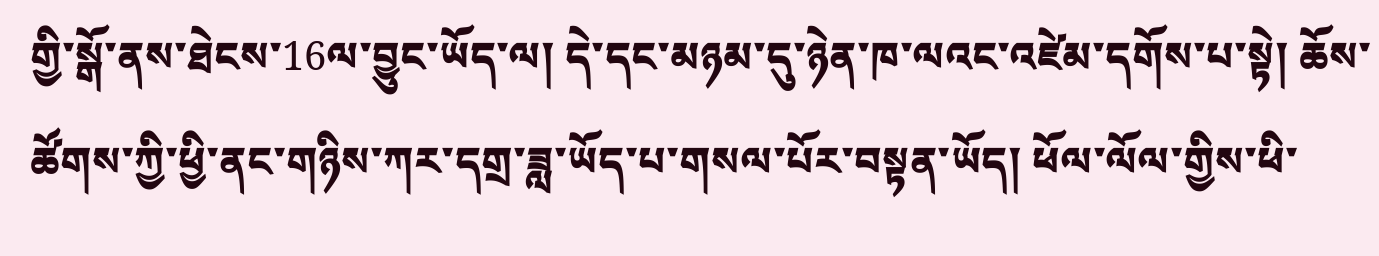གྱི་སྒོ་ནས་ཐེངས་16ལ་བྱུང་ཡོད་ལ། དེ་དང་མཉམ་དུ་ཉེན་ཁ་ལའང་འཛེམ་དགོས་པ་སྟེ། ཆོས་ཚོགས་ཀྱི་ཕྱི་ནང་གཉིས་ཀར་དགྲ་ཟླ་ཡོད་པ་གསལ་པོར་བསྟན་ཡོད། ཕོལ་ལོལ་གྱིས་ཕི་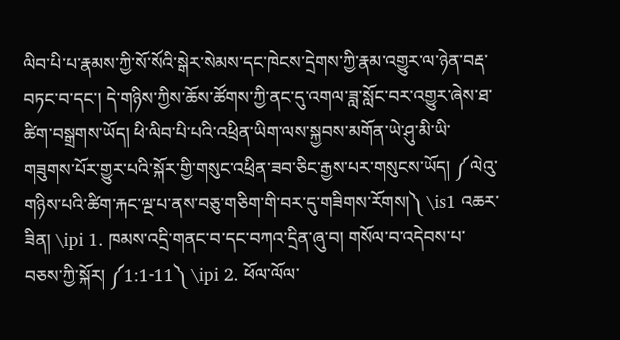ལིབ་པི་པ་རྣམས་ཀྱི་སོ་སོའི་སྒེར་སེམས་དང་ཁེངས་དྲེགས་ཀྱི་རྣམ་འགྱུར་ལ་ཉེན་བརྡ་བཏང་བ་དང་། དེ་གཉིས་ཀྱིས་ཆོས་ཚོགས་ཀྱི་ནང་དུ་འགལ་ཟླ་སློང་བར་འགྱུར་ཞེས་ཐ་ཚིག་བསྒྲགས་ཡོད། ཕི་ལིབ་པི་པའི་འཕྲིན་ཡིག་ལས་སྐྱབས་མགོན་ཡེ་ཤུ་མི་ཡི་གཟུགས་པོར་གྱུར་པའི་སྐོར་གྱི་གསུང་འཕྲིན་ཟབ་ཅིང་རྒྱས་པར་གསུངས་ཡོད། ༼ལེའུ་གཉིས་པའི་ཚིག་རྐང་ལྔ་པ་ནས་བཅུ་གཅིག་གི་བར་དུ་གཟིགས་རོགས།༽ \is1 འཆར་ཟིན། \ipi 1. ཁམས་འདྲི་གནང་བ་དང་བཀའ་དྲིན་ཞུ་བ། གསོལ་བ་འདེབས་པ་བཅས་ཀྱི་སྐོར། ༼1:1-11༽ \ipi 2. ཕོལ་ལོལ་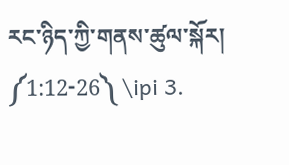རང་ཉིད་ཀྱི་གནས་ཚུལ་སྐོར། ༼1:12-26༽ \ipi 3.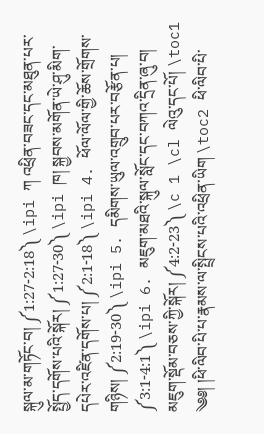སྐུལ་མ་གཏོང་བ། ༼1:27-2:18༽ \ipi ཀ འཕྲིན་བཟང་དང་མཐུན་པར་སྤྱོད་དགོས་པའི་སྐོར། ༼1:27-30༽ \ipi ཁ། སྐྱབས་མགོན་ཡེ་ཤུ་མིག་དཔེར་འཛིན་དགོས་པ། ༼2:1-18༽ \ipi 4. ཕོལ་ལོལ་གྱི་ཆོས་གྲོགས་གཉིས། ༼2:19-30༽ \ipi 5. དམིགས་ཡུལ་འགྲུབ་པར་བརྩོན་པ། ༼3:1-4:1༽ \ipi 6. མཇུག་མཐའི་སྐུལ་སློང་དང་བཀའ་དྲིན་ཞུ་བ། མཇུག་སྡོམ་བཅས་ཀྱི་སྐོར། ༼4:2-23༽ \c 1 \cl ལེའུ་དང་པོ། \toc1 ༄༅། །ཕི་ལིབ་པི་པ་རྣམས་ལ་སྤྲིངས་པའི་འཕྲིན་ཡིག \toc2 ཕི་ལིབ་པི་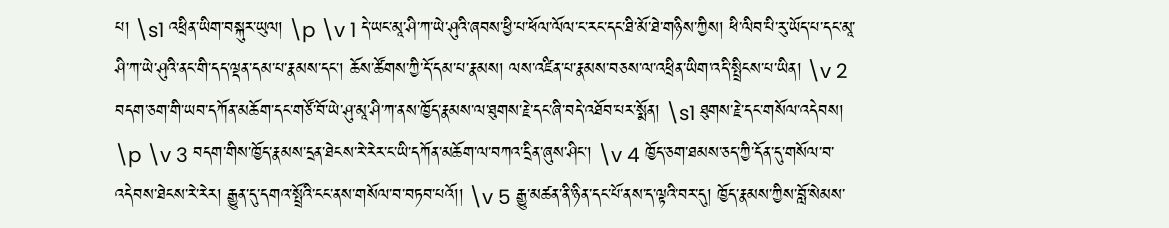པ། \s1 འཕྲིན་ཡིག་བསྐུར་ཡུལ། \p \v 1 དེ་ཡང་མཱ་ཤི་ཀ་ཡེ་ཤུའི་ཞབས་ཕྱི་པ་ཕོལ་ལོལ་ང་རང་དང་ཐི་མོ་ཐེ་གཉིས་ཀྱིས། ཕི་ལིབ་པི་རུ་ཡོད་པ་དང་མཱ་ཤི་ཀ་ཡེ་ཤུའི་ནང་གི་དད་ལྡན་དམ་པ་རྣམས་དང་། ཆོས་ཚོགས་ཀྱི་དོ་དམ་པ་རྣམས། ལས་འཛིན་པ་རྣམས་བཅས་ལ་འཕྲིན་ཡིག་འདི་སྤྲིངས་པ་ཡིན། \v 2 བདག་ཅག་གི་ཡབ་དཀོན་མཆོག་དང་གཙོ་བོ་ཡེ་ཤུ་མཱ་ཤི་ཀ་ནས་ཁྱོད་རྣམས་ལ་ཐུགས་རྗེ་དང་ཞི་བདེ་འཐོབ་པར་སྨོན། \s1 ཐུགས་རྗེ་དང་གསོལ་འདེབས། \p \v 3 བདག་གིས་ཁྱོད་རྣམས་དྲན་ཐེངས་རེ་རེར་ང་ཡི་དཀོན་མཆོག་ལ་བཀའ་དྲིན་ཞུས་ཤིང་། \v 4 ཁྱོད་ཅག་ཐམས་ཅད་ཀྱི་དོན་དུ་གསོལ་བ་འདེབས་ཐེངས་རེ་རེར། རྒྱུན་དུ་དགའ་སྤྲོའི་ངང་ནས་གསོལ་བ་བཏབ་པའོ།། \v 5 རྒྱུ་མཚན་ནི་ཉིན་དང་པོ་ནས་ད་ལྟའི་བར་དུ། ཁྱོད་རྣམས་ཀྱིས་བློ་སེམས་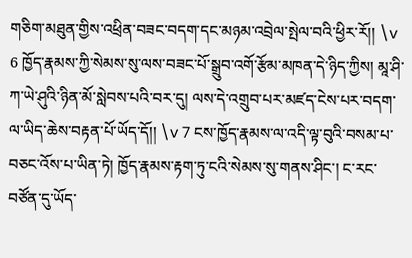གཅིག་མཐུན་གྱིས་འཕྲིན་བཟང་བདག་དང་མཉམ་འབྲེལ་སྤེལ་བའི་ཕྱིར་རོ།། \v 6 ཁྱོད་རྣམས་ཀྱི་སེམས་སུ་ལས་བཟང་པོ་སྒྲུབ་འགོ་རྩོམ་མཁན་དེ་ཉིད་ཀྱིས། མཱ་ཤི་ཀ་ཡེ་ཤུའི་ཉིན་མོ་སླེབས་པའི་བར་དུ། ལས་དེ་འགྲུབ་པར་མཛད་ངེས་པར་བདག་ལ་ཡིད་ཆེས་བརྟན་པོ་ཡོད་དོ།། \v 7 ངས་ཁྱོད་རྣམས་ལ་འདི་ལྟ་བུའི་བསམ་པ་བཅང་འོས་པ་ཡིན་ཏེ། ཁྱོད་རྣམས་རྟག་ཏུ་ངའི་སེམས་སུ་གནས་ཤིང་། ང་རང་བཙོན་དུ་ཡོད་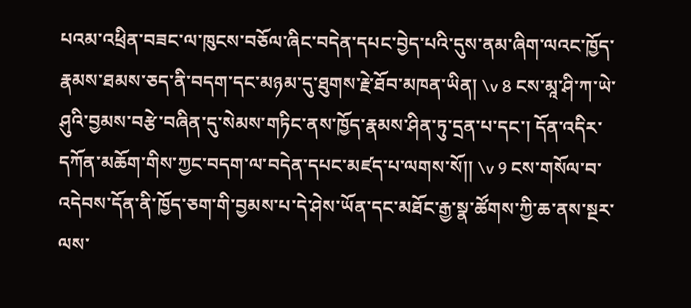པའམ་འཕྲིན་བཟང་ལ་ཁུངས་བཅོལ་ཞིང་བདེན་དཔང་བྱེད་པའི་དུས་ནམ་ཞིག་ལའང་ཁྱོད་རྣམས་ཐམས་ཅད་ནི་བདག་དང་མཉམ་དུ་ཐུགས་རྗེ་ཐོབ་མཁན་ཡིན། \v 8 ངས་མཱ་ཤི་ཀ་ཡེ་ཤུའི་བྱམས་བརྩེ་བཞིན་དུ་སེམས་གཏིང་ནས་ཁྱོད་རྣམས་ཤིན་ཏུ་དྲན་པ་དང་། དོན་འདིར་དཀོན་མཆོག་གིས་ཀྱང་བདག་ལ་བདེན་དཔང་མཛད་པ་ལགས་སོ།། \v 9 ངས་གསོལ་བ་འདེབས་དོན་ནི་ཁྱོད་ཅག་གི་བྱམས་པ་དེ་ཤེས་ཡོན་དང་མཐོང་རྒྱ་སྣ་ཚོགས་ཀྱི་ཆ་ནས་སྔར་ལས་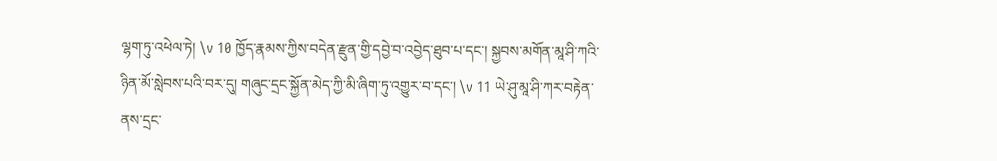ལྷག་ཏུ་འཕེལ་ཏེ། \v 10 ཁྱོད་རྣམས་ཀྱིས་བདེན་རྫུན་གྱི་དབྱེ་བ་འབྱེད་ཐུབ་པ་དང་། སྐྱབས་མགོན་མཱ་ཤི་ཀའི་ཉིན་མོ་སླེབས་པའི་བར་དུ། གཞུང་དྲང་སྐྱོན་མེད་ཀྱི་མི་ཞིག་ཏུ་འགྱུར་བ་དང་། \v 11 ཡེ་ཤུ་མཱ་ཤི་ཀར་བརྟེན་ནས་དྲང་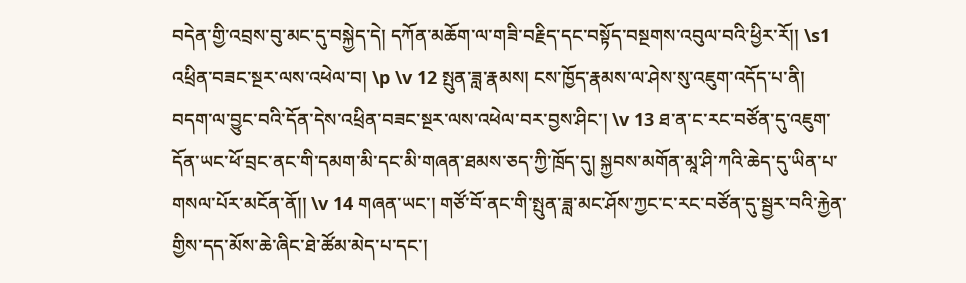བདེན་གྱི་འབྲས་བུ་མང་དུ་བསྐྱེད་དེ། དཀོན་མཆོག་ལ་གཟི་བརྗིད་དང་བསྟོད་བསྔགས་འབུལ་བའི་ཕྱིར་རོ།། \s1 འཕྲིན་བཟང་སྔར་ལས་འཕེལ་བ། \p \v 12 སྤུན་ཟླ་རྣམས། ངས་ཁྱོད་རྣམས་ལ་ཤེས་སུ་འཇུག་འདོད་པ་ནི། བདག་ལ་བྱུང་བའི་དོན་དེས་འཕྲིན་བཟང་སྔར་ལས་འཕེལ་བར་བྱས་ཤིང་། \v 13 ཐ་ན་ང་རང་བཙོན་དུ་འཇུག་དོན་ཡང་ཕོ་བྲང་ནང་གི་དམག་མི་དང་མི་གཞན་ཐམས་ཅད་ཀྱི་ཁྲོད་དུ། སྐྱབས་མགོན་མཱ་ཤི་ཀའི་ཆེད་དུ་ཡིན་པ་གསལ་པོར་མངོན་ནོ།། \v 14 གཞན་ཡང་། གཙོ་བོ་ནང་གི་སྤུན་ཟླ་མང་ཤོས་ཀྱང་ང་རང་བཙོན་དུ་སྦྱར་བའི་རྐྱེན་གྱིས་དད་མོས་ཆེ་ཞིང་ཐེ་ཚོམ་མེད་པ་དང་།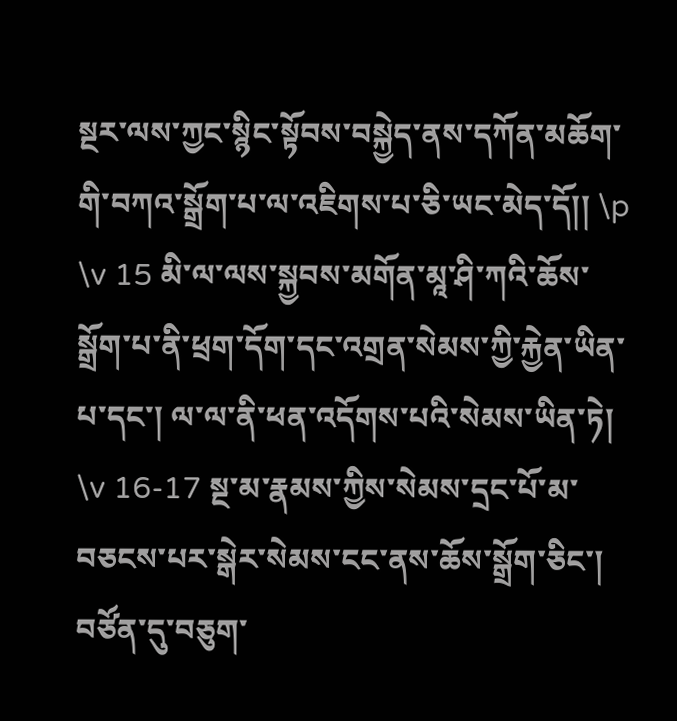སྔར་ལས་ཀྱང་སྙིང་སྟོབས་བསྐྱེད་ནས་དཀོན་མཆོག་གི་བཀའ་སྒྲོག་པ་ལ་འཇིགས་པ་ཅི་ཡང་མེད་དོ།། \p \v 15 མི་ལ་ལས་སྐྱབས་མགོན་མཱ་ཤི་ཀའི་ཆོས་སྒྲོག་པ་ནི་ཕྲག་དོག་དང་འགྲན་སེམས་ཀྱི་རྐྱེན་ཡིན་པ་དང་། ལ་ལ་ནི་ཕན་འདོགས་པའི་སེམས་ཡིན་ཏེ། \v 16-17 སྔ་མ་རྣམས་ཀྱིས་སེམས་དྲང་པོ་མ་བཅངས་པར་སྒེར་སེམས་ངང་ནས་ཆོས་སྒྲོག་ཅིང་། བཙོན་དུ་བཅུག་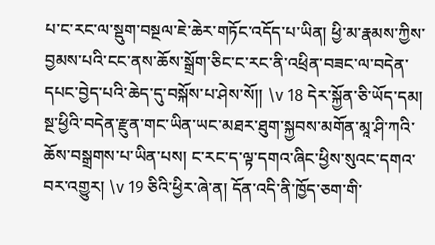པ་ང་རང་ལ་སྡུག་བསྔལ་ཇེ་ཆེར་གཏོང་འདོད་པ་ཡིན། ཕྱི་མ་རྣམས་ཀྱིས་བྱམས་པའི་ངང་ནས་ཆོས་སྒྲོག་ཅིང་ང་རང་ནི་འཕྲིན་བཟང་ལ་བདེན་དཔང་བྱེད་པའི་ཆེད་དུ་བསྐོས་པ་ཤེས་སོ།། \v 18 དེར་སྐྱོན་ཅི་ཡོད་དམ། སྔ་ཕྱིའི་བདེན་རྫུན་གང་ཡིན་ཡང་མཐར་ཐུག་སྐྱབས་མགོན་མཱ་ཤི་ཀའི་ཆོས་བསྒྲགས་པ་ཡིན་པས། ང་རང་ད་ལྟ་དགའ་ཞིང་ཕྱིས་སུའང་དགའ་བར་འགྱུར། \v 19 ཅིའི་ཕྱིར་ཞེ་ན། དོན་འདི་ནི་ཁྱོད་ཅག་གི་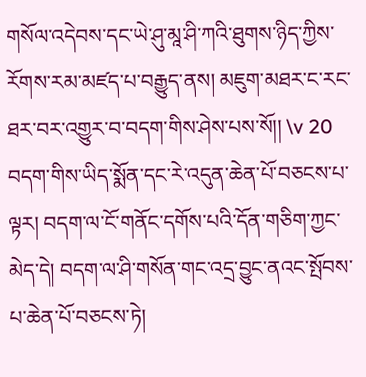གསོལ་འདེབས་དང་ཡེ་ཤུ་མཱ་ཤི་ཀའི་ཐུགས་ཉིད་ཀྱིས་རོགས་རམ་མཛད་པ་བརྒྱུད་ནས། མཇུག་མཐར་ང་རང་ཐར་བར་འགྱུར་བ་བདག་གིས་ཤེས་པས་སོ།། \v 20 བདག་གིས་ཡིད་སྨོན་དང་རེ་འདུན་ཆེན་པོ་བཅངས་པ་ལྟར། བདག་ལ་ངོ་གནོང་དགོས་པའི་དོན་གཅིག་ཀྱང་མེད་དེ། བདག་ལ་ཤི་གསོན་གང་འདྲ་བྱུང་ནའང་སྤོབས་པ་ཆེན་པོ་བཅངས་ཏེ།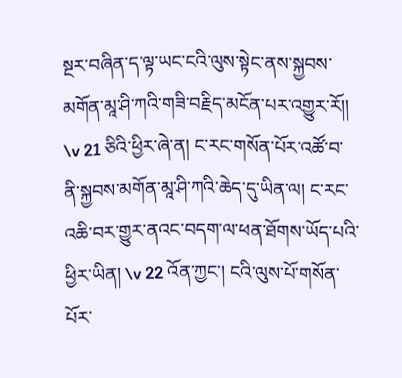སྔར་བཞིན་ད་ལྟ་ཡང་ངའི་ལུས་སྟེང་ནས་སྐྱབས་མགོན་མཱ་ཤི་ཀའི་གཟི་བརྗིད་མངོན་པར་འགྱུར་རོ།། \v 21 ཅིའི་ཕྱིར་ཞེ་ན། ང་རང་གསོན་པོར་འཚོ་བ་ནི་སྐྱབས་མགོན་མཱ་ཤི་ཀའི་ཆེད་དུ་ཡིན་ལ། ང་རང་འཆི་བར་གྱུར་ནའང་བདག་ལ་ཕན་ཐོགས་ཡོད་པའི་ཕྱིར་ཡིན། \v 22 འོན་ཀྱང་། ངའི་ལུས་པོ་གསོན་པོར་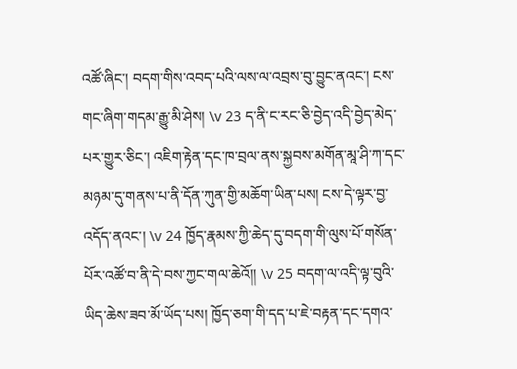འཚོ་ཞིང་། བདག་གིས་འབད་པའི་ལས་ལ་འབྲས་བུ་བྱུང་ནའང་། ངས་གང་ཞིག་གདམ་རྒྱུ་མི་ཤེས། \v 23 ད་ནི་ང་རང་ཅི་བྱེད་འདི་བྱེད་མེད་པར་གྱུར་ཅིང་། འཇིག་རྟེན་དང་ཁ་བྲལ་ནས་སྐྱབས་མགོན་མཱ་ཤི་ཀ་དང་མཉམ་དུ་གནས་པ་ནི་དོན་ཀུན་གྱི་མཆོག་ཡིན་པས། ངས་དེ་ལྟར་བྱ་འདོད་ནའང་། \v 24 ཁྱོད་རྣམས་ཀྱི་ཆེད་དུ་བདག་གི་ལུས་པོ་གསོན་པོར་འཚོ་བ་ནི་དེ་བས་ཀྱང་གལ་ཆེའོ།། \v 25 བདག་ལ་འདི་ལྟ་བུའི་ཡིད་ཆེས་ཟབ་མོ་ཡོད་པས། ཁྱོད་ཅག་གི་དད་པ་ཇེ་བརྟན་དང་དགའ་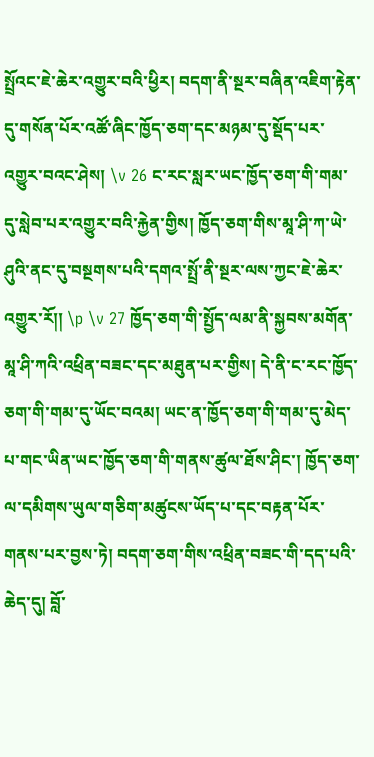སྤྲོའང་ཇེ་ཆེར་འགྱུར་བའི་ཕྱིར། བདག་ནི་སྔར་བཞིན་འཇིག་རྟེན་དུ་གསོན་པོར་འཚོ་ཞིང་ཁྱོད་ཅག་དང་མཉམ་དུ་སྡོད་པར་འགྱུར་བའང་ཤེས། \v 26 ང་རང་སླར་ཡང་ཁྱོད་ཅག་གི་གམ་དུ་སླེབ་པར་འགྱུར་བའི་རྐྱེན་གྱིས། ཁྱོད་ཅག་གིས་མཱ་ཤི་ཀ་ཡེ་ཤུའི་ནང་དུ་བསྔགས་པའི་དགའ་སྤྲོ་ནི་སྔར་ལས་ཀྱང་ཇེ་ཆེར་འགྱུར་རོ།། \p \v 27 ཁྱོད་ཅག་གི་སྤྱོད་ལམ་ནི་སྐྱབས་མགོན་མཱ་ཤི་ཀའི་འཕྲིན་བཟང་དང་མཐུན་པར་གྱིས། དེ་ནི་ང་རང་ཁྱོད་ཅག་གི་གམ་དུ་ཡོང་བའམ། ཡང་ན་ཁྱོད་ཅག་གི་གམ་དུ་མེད་པ་གང་ཡིན་ཡང་ཁྱོད་ཅག་གི་གནས་ཚུལ་ཐོས་ཤིང་། ཁྱོད་ཅག་ལ་དམིགས་ཡུལ་གཅིག་མཚུངས་ཡོད་པ་དང་བརྟན་པོར་གནས་པར་བྱས་ཏེ། བདག་ཅག་གིས་འཕྲིན་བཟང་གི་དད་པའི་ཆེད་དུ། བློ་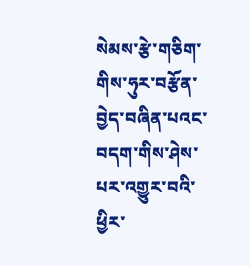སེམས་རྩེ་གཅིག་གིས་ཧུར་བརྩོན་བྱེད་བཞིན་པའང་བདག་གིས་ཤེས་པར་འགྱུར་བའི་ཕྱིར་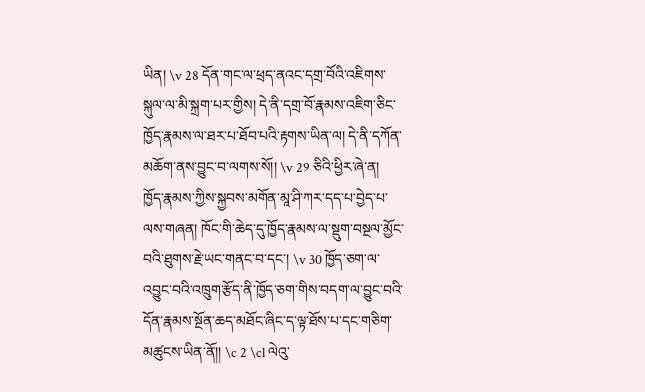ཡིན། \v 28 དོན་གང་ལ་ཕྲད་ནའང་དགྲ་བོའི་འཇིགས་སྐུལ་ལ་མི་སྐྲག་པར་གྱིས། དེ་ནི་དགྲ་བོ་རྣམས་འཇིག་ཅིང་ཁྱོད་རྣམས་ལ་ཐར་པ་ཐོབ་པའི་རྟགས་ཡིན་ལ། དེ་ནི་དཀོན་མཆོག་ནས་བྱུང་བ་ལགས་སོ།། \v 29 ཅིའི་ཕྱིར་ཞེ་ན། ཁྱོད་རྣམས་ཀྱིས་སྐྱབས་མགོན་མཱ་ཤི་ཀར་དད་པ་བྱེད་པ་ལས་གཞན། ཁོང་གི་ཆེད་དུ་ཁྱོད་རྣམས་ལ་སྡུག་བསྔལ་མྱོང་བའི་ཐུགས་རྗེ་ཡང་གནང་བ་དང་། \v 30 ཁྱོད་ཅག་ལ་འབྱུང་བའི་འཁྲུག་རྩོད་ནི་ཁྱོད་ཅག་གིས་བདག་ལ་བྱུང་བའི་དོན་རྣམས་སྔོན་ཆད་མཐོང་ཞིང་ད་ལྟ་ཐོས་པ་དང་གཅིག་མཚུངས་ཡིན་ནོ།། \c 2 \cl ལེའུ་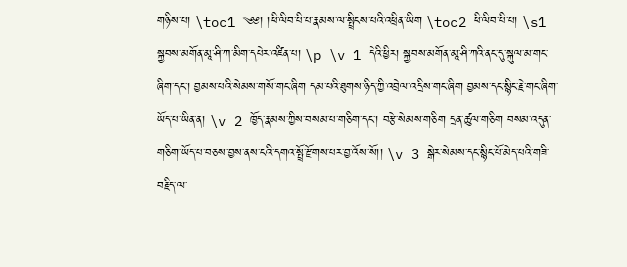གཉིས་པ། \toc1 ༄༅། །ཕི་ལིབ་པི་པ་རྣམས་ལ་སྤྲིངས་པའི་འཕྲིན་ཡིག \toc2 ཕི་ལིབ་པི་པ། \s1 སྐྱབས་མགོན་མཱ་ཤི་ཀ་མིག་དཔེར་འཛིན་པ། \p \v 1 དེའི་ཕྱིར། སྐྱབས་མགོན་མཱ་ཤི་ཀའི་ནང་དུ་སྐུལ་མ་གང་ཞིག་དང་། བྱམས་པའི་སེམས་གསོ་གང་ཞིག དམ་པའི་ཐུགས་ཉིད་ཀྱི་འབྲེལ་འདྲིས་གང་ཞིག བྱམས་དང་སྙིང་རྗེ་གང་ཞིག་ཡོད་པ་ཡིན་ན། \v 2 ཁྱོད་རྣམས་ཀྱིས་བསམ་པ་གཅིག་དང་། བརྩེ་སེམས་གཅིག དྲན་ཚུལ་གཅིག བསམ་འདུན་གཅིག་ཡོད་པ་བཅས་བྱས་ནས་ངའི་དགའ་སྤྲོ་རྫོགས་པར་བྱ་འོས་སོ།། \v 3 སྒེར་སེམས་དང་སྙིང་པོ་མེད་པའི་གཟི་བརྗིད་ལ་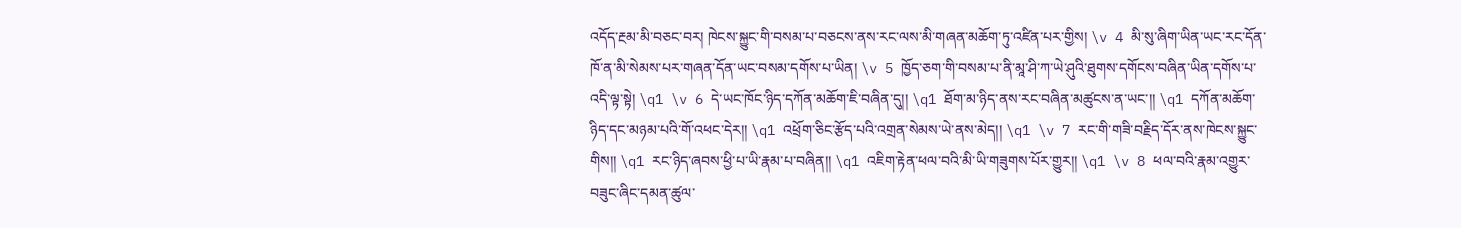འདོད་རྔམ་མི་བཅང་བར། ཁེངས་སྐྱུང་གི་བསམ་པ་བཅངས་ནས་རང་ལས་མི་གཞན་མཆོག་ཏུ་འཛིན་པར་གྱིས། \v 4 མི་སུ་ཞིག་ཡིན་ཡང་རང་དོན་ཁོ་ན་མི་སེམས་པར་གཞན་དོན་ཡང་བསམ་དགོས་པ་ཡིན། \v 5 ཁྱོད་ཅག་གི་བསམ་པ་ནི་མཱ་ཤི་ཀ་ཡེ་ཤུའི་ཐུགས་དགོངས་བཞིན་ཡིན་དགོས་པ་འདི་ལྟ་སྟེ། \q1 \v 6 དེ་ཡང་ཁོང་ཉིད་དཀོན་མཆོག་ཇི་བཞིན་དུ།། \q1 ཐོག་མ་ཉིད་ནས་རང་བཞིན་མཚུངས་ན་ཡང་།། \q1 དཀོན་མཆོག་ཉིད་དང་མཉམ་པའི་གོ་འཕང་དེར།། \q1 འཕྲོག་ཅིང་རྩོད་པའི་འགྲན་སེམས་ཡེ་ནས་མེད།། \q1 \v 7 རང་གི་གཟི་བརྗིད་དོར་ནས་ཁེངས་སྐྱུང་གིས།། \q1 རང་ཉིད་ཞབས་ཕྱི་པ་ཡི་རྣམ་པ་བཞིན།། \q1 འཇིག་རྟེན་ཕལ་བའི་མི་ཡི་གཟུགས་པོར་གྱུར།། \q1 \v 8 ཕལ་བའི་རྣམ་འགྱུར་བཟུང་ཞིང་དམན་ཚུལ་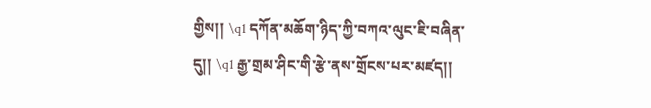གྱིས།། \q1 དཀོན་མཆོག་ཉིད་ཀྱི་བཀའ་ལུང་ཇི་བཞིན་དུ།། \q1 རྒྱ་གྲམ་ཤིང་གི་རྩེ་ནས་གྲོངས་པར་མཛད།།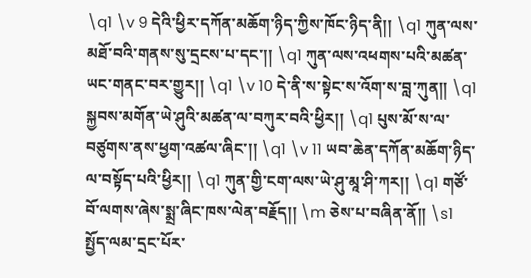\q1 \v 9 དེའི་ཕྱིར་དཀོན་མཆོག་ཉིད་ཀྱིས་ཁོང་ཉིད་ནི།། \q1 ཀུན་ལས་མཐོ་བའི་གནས་སུ་དྲངས་པ་དང་།། \q1 ཀུན་ལས་འཕགས་པའི་མཚན་ཡང་གནང་བར་གྱུར།། \q1 \v 10 དེ་ནི་ས་སྟེང་ས་འོག་ས་བླ་ཀུན༎ \q1 སྐྱབས་མགོན་ཡེ་ཤུའི་མཚན་ལ་བཀུར་བའི་ཕྱིར།། \q1 པུས་མོ་ས་ལ་བཙུགས་ནས་ཕྱག་འཚལ་ཞིང་།། \q1 \v 11 ཡབ་ཆེན་དཀོན་མཆོག་ཉིད་ལ་བསྟོད་པའི་ཕྱིར།། \q1 ཀུན་གྱི་ངག་ལས་ཡེ་ཤུ་མཱ་ཤི་ཀར།། \q1 གཙོ་བོ་ལགས་ཞེས་སྨྲ་ཞིང་ཁས་ལེན་བརྗོད།། \m ཅེས་པ་བཞིན་ནོ།། \s1 སྤྱོད་ལམ་དྲང་པོར་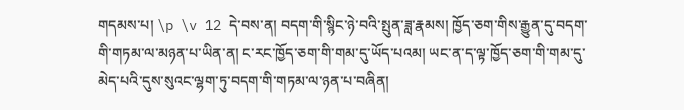གདམས་པ། \p \v 12 དེ་བས་ན། བདག་གི་སྙིང་ཉེ་བའི་སྤུན་ཟླ་རྣམས། ཁྱོད་ཅག་གིས་རྒྱུན་དུ་བདག་གི་གཏམ་ལ་མཉན་པ་ཡིན་ན། ང་རང་ཁྱོད་ཅག་གི་གམ་དུ་ཡོད་པའམ། ཡང་ན་ད་ལྟ་ཁྱོད་ཅག་གི་གམ་དུ་མེད་པའི་དུས་སུའང་ལྷག་ཏུ་བདག་གི་གཏམ་ལ་ཉན་པ་བཞིན།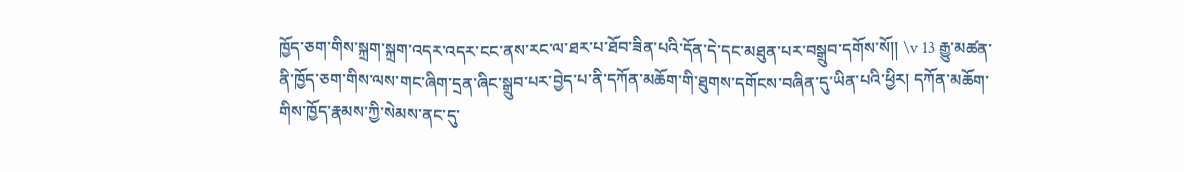ཁྱོད་ཅག་གིས་སྐྲག་སྐྲག་འདར་འདར་ངང་ནས་རང་ལ་ཐར་པ་ཐོབ་ཟིན་པའི་དོན་དེ་དང་མཐུན་པར་བསྒྲུབ་དགོས་སོ།། \v 13 རྒྱུ་མཚན་ནི་ཁྱོད་ཅག་གིས་ལས་གང་ཞིག་དྲན་ཞིང་སྒྲུབ་པར་བྱེད་པ་ནི་དཀོན་མཆོག་གི་ཐུགས་དགོངས་བཞིན་དུ་ཡིན་པའི་ཕྱིར། དཀོན་མཆོག་གིས་ཁྱོད་རྣམས་ཀྱི་སེམས་ནང་དུ་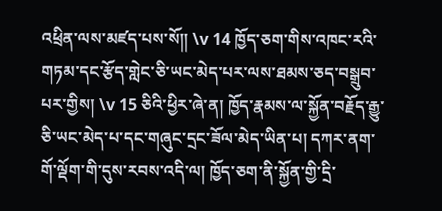འཕྲིན་ལས་མཛད་པས་སོ༎ \v 14 ཁྱོད་ཅག་གིས་འཁང་རའི་གཏམ་དང་རྩོད་གླེང་ཅི་ཡང་མེད་པར་ལས་ཐམས་ཅད་བསྒྲུབ་པར་གྱིས། \v 15 ཅིའི་ཕྱིར་ཞེ་ན། ཁྱོད་རྣམས་ལ་སྐྱོན་བརྗོད་རྒྱུ་ཅི་ཡང་མེད་པ་དང་གཞུང་དྲང་ཟོལ་མེད་ཡིན་པ། དཀར་ནག་གོ་ལྡོག་གི་དུས་རབས་འདི་ལ། ཁྱོད་ཅག་ནི་སྐྱོན་གྱི་དྲི་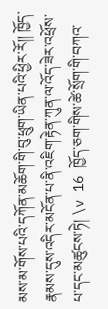མས་མ་གོས་པའི་དཀོན་མཆོག་གི་བུ་ཕྲུག་ཡིན་པའི་ཕྱིར་རོ།། ཁྱོད་རྣམས་དུས་འདིར་མངོན་པ་ནི་འཇིག་རྟེན་ཀུན་ལ་འོད་ཟེར་འཕྲོས་པ་དང་མཚུངས་ཏེ། \v 16 ཁྱོད་ཅག་གིས་ཚེ་སྲོག་གི་བཀའ་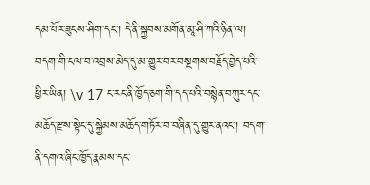དམ་པོར་ཟུངས་ཤིག་དང་། དེ་ནི་སྐྱབས་མགོན་མཱ་ཤི་ཀའི་ཉིན་ལ། བདག་གི་ངལ་བ་འབྲས་མེད་དུ་མ་གྱུར་བར་བསྔགས་བརྗོད་བྱེད་པའི་ཕྱིར་ཡིན། \v 17 ང་རང་ནི་ཁྱོད་ཅག་གི་དད་པའི་བསྙེན་བཀུར་དང་མཆོད་རྫས་སྟེང་དུ་སྐྱེམས་མཆོད་གཏོར་བ་བཞིན་དུ་གྱུར་ནའང་། བདག་ནི་དགའ་ཞིང་ཁྱོད་རྣམས་དང་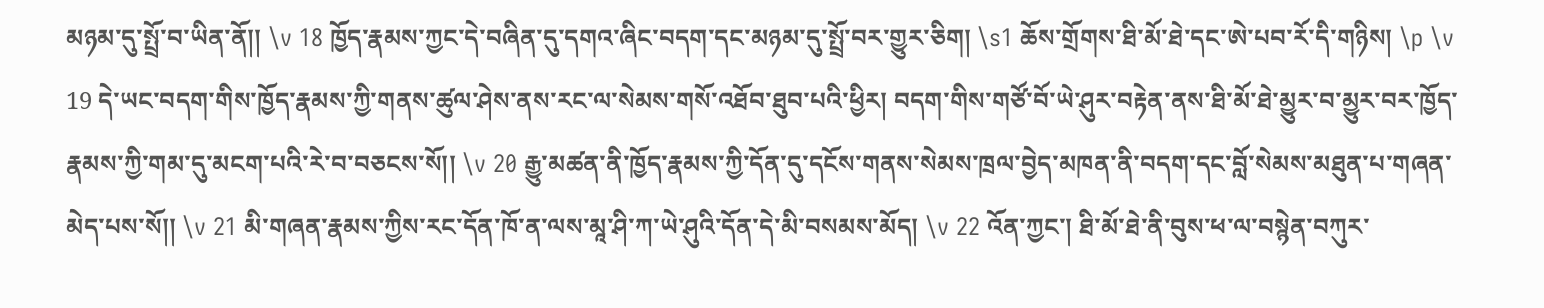མཉམ་དུ་སྤྲོ་བ་ཡིན་ནོ།། \v 18 ཁྱོད་རྣམས་ཀྱང་དེ་བཞིན་དུ་དགའ་ཞིང་བདག་དང་མཉམ་དུ་སྤྲོ་བར་གྱུར་ཅིག། \s1 ཆོས་གྲོགས་ཐི་མོ་ཐེ་དང་ཨེ་པབ་རོ་དི་གཉིས། \p \v 19 དེ་ཡང་བདག་གིས་ཁྱོད་རྣམས་ཀྱི་གནས་ཚུལ་ཤེས་ནས་རང་ལ་སེམས་གསོ་འཐོབ་ཐུབ་པའི་ཕྱིར། བདག་གིས་གཙོ་བོ་ཡེ་ཤུར་བརྟེན་ནས་ཐི་མོ་ཐེ་མྱུར་བ་མྱུར་བར་ཁྱོད་རྣམས་ཀྱི་གམ་དུ་མངག་པའི་རེ་བ་བཅངས་སོ།། \v 20 རྒྱུ་མཚན་ནི་ཁྱོད་རྣམས་ཀྱི་དོན་དུ་དངོས་གནས་སེམས་ཁྲལ་བྱེད་མཁན་ནི་བདག་དང་བློ་སེམས་མཐུན་པ་གཞན་མེད་པས་སོ།། \v 21 མི་གཞན་རྣམས་ཀྱིས་རང་དོན་ཁོ་ན་ལས་མཱ་ཤི་ཀ་ཡེ་ཤུའི་དོན་དེ་མི་བསམས་མོད། \v 22 འོན་ཀྱང་། ཐི་མོ་ཐེ་ནི་བུས་ཕ་ལ་བསྙེན་བཀུར་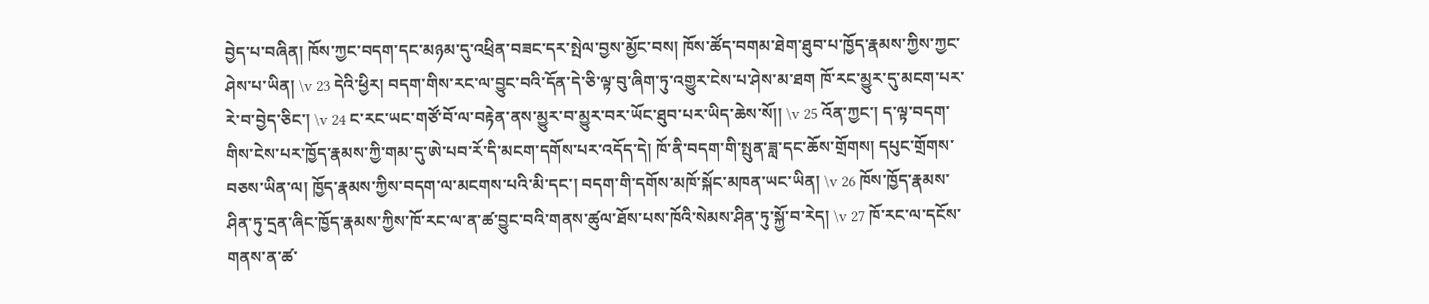བྱེད་པ་བཞིན། ཁོས་ཀྱང་བདག་དང་མཉམ་དུ་འཕྲིན་བཟང་དར་སྤེལ་བྱས་མྱོང་བས། ཁོས་ཚོད་བགམ་ཐེག་ཐུབ་པ་ཁྱོད་རྣམས་ཀྱིས་ཀྱང་ཤེས་པ་ཡིན། \v 23 དེའི་ཕྱིར། བདག་གིས་རང་ལ་བྱུང་བའི་དོན་དེ་ཅི་ལྟ་བུ་ཞིག་ཏུ་འགྱུར་ངེས་པ་ཤེས་མ་ཐག ཁོ་རང་མྱུར་དུ་མངག་པར་རེ་བ་བྱེད་ཅིང་། \v 24 ང་རང་ཡང་གཙོ་བོ་ལ་བརྟེན་ནས་མྱུར་བ་མྱུར་བར་ཡོང་ཐུབ་པར་ཡིད་ཆེས་སོ།། \v 25 འོན་ཀྱང་། ད་ལྟ་བདག་གིས་ངེས་པར་ཁྱོད་རྣམས་ཀྱི་གམ་དུ་ཨེ་པབ་རོ་དི་མངག་དགོས་པར་འདོད་དེ། ཁོ་ནི་བདག་གི་སྤུན་ཟླ་དང་ཆོས་གྲོགས། དཔུང་གྲོགས་བཅས་ཡིན་ལ། ཁྱོད་རྣམས་ཀྱིས་བདག་ལ་མངགས་པའི་མི་དང་། བདག་གི་དགོས་མཁོ་སྐོང་མཁན་ཡང་ཡིན། \v 26 ཁོས་ཁྱོད་རྣམས་ཤིན་ཏུ་དྲན་ཞིང་ཁྱོད་རྣམས་ཀྱིས་ཁོ་རང་ལ་ན་ཚ་བྱུང་བའི་གནས་ཚུལ་ཐོས་པས་ཁོའི་སེམས་ཤིན་ཏུ་སྐྱོ་བ་རེད། \v 27 ཁོ་རང་ལ་དངོས་གནས་ན་ཚ་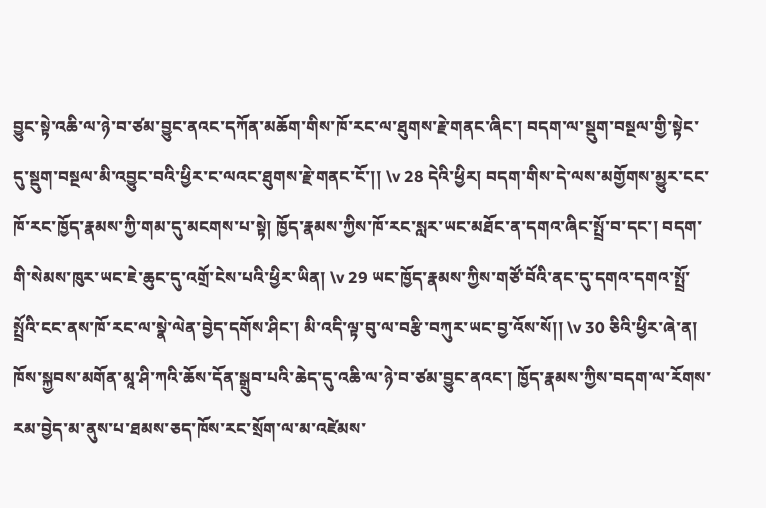བྱུང་སྟེ་འཆི་ལ་ཉེ་བ་ཙམ་བྱུང་ནའང་དཀོན་མཆོག་གིས་ཁོ་རང་ལ་ཐུགས་རྗེ་གནང་ཞིང་། བདག་ལ་སྡུག་བསྔལ་གྱི་སྟེང་དུ་སྡུག་བསྔལ་མི་འབྱུང་བའི་ཕྱིར་ང་ལའང་ཐུགས་རྗེ་གནང་ངོ་།། \v 28 དེའི་ཕྱིར། བདག་གིས་དེ་ལས་མགྱོགས་མྱུར་ངང་ཁོ་རང་ཁྱོད་རྣམས་ཀྱི་གམ་དུ་མངགས་པ་སྟེ། ཁྱོད་རྣམས་ཀྱིས་ཁོ་རང་སླར་ཡང་མཐོང་ན་དགའ་ཞིང་སྤྲོ་བ་དང་། བདག་གི་སེམས་ཁུར་ཡང་ཇེ་ཆུང་དུ་འགྲོ་ངེས་པའི་ཕྱིར་ཡིན། \v 29 ཡང་ཁྱོད་རྣམས་ཀྱིས་གཙོ་བོའི་ནང་དུ་དགའ་དགའ་སྤྲོ་སྤྲོའི་ངང་ནས་ཁོ་རང་ལ་སྣེ་ལེན་བྱེད་དགོས་ཤིང་། མི་འདི་ལྟ་བུ་ལ་བརྩི་བཀུར་ཡང་བྱ་འོས་སོ།། \v 30 ཅིའི་ཕྱིར་ཞེ་ན། ཁོས་སྐྱབས་མགོན་མཱ་ཤི་ཀའི་ཆོས་དོན་སྒྲུབ་པའི་ཆེད་དུ་འཆི་ལ་ཉེ་བ་ཙམ་བྱུང་ནའང་། ཁྱོད་རྣམས་ཀྱིས་བདག་ལ་རོགས་རམ་བྱེད་མ་ནུས་པ་ཐམས་ཅད་ཁོས་རང་སྲོག་ལ་མ་འཛེམས་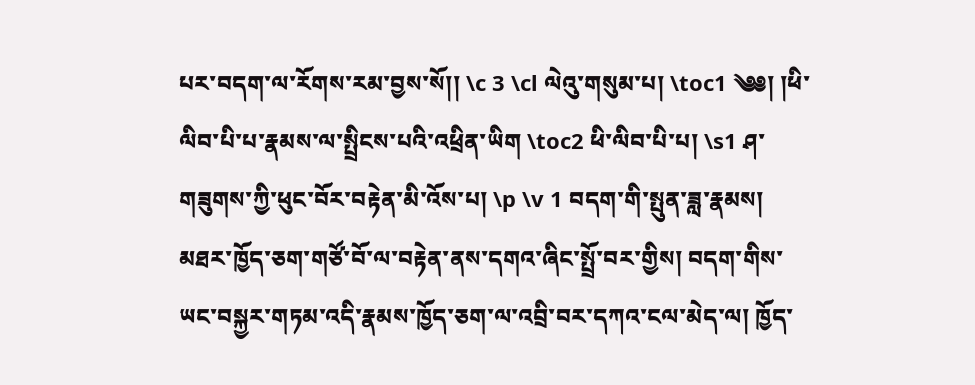པར་བདག་ལ་རོགས་རམ་བྱས་སོ།། \c 3 \cl ལེའུ་གསུམ་པ། \toc1 ༄༅། །ཕི་ལིབ་པི་པ་རྣམས་ལ་སྤྲིངས་པའི་འཕྲིན་ཡིག \toc2 ཕི་ལིབ་པི་པ། \s1 ཤ་གཟུགས་ཀྱི་ཕུང་བོར་བརྟེན་མི་འོས་པ། \p \v 1 བདག་གི་སྤུན་ཟླ་རྣམས། མཐར་ཁྱོད་ཅག་གཙོ་བོ་ལ་བརྟེན་ནས་དགའ་ཞིང་སྤྲོ་བར་གྱིས། བདག་གིས་ཡང་བསྐྱར་གཏམ་འདི་རྣམས་ཁྱོད་ཅག་ལ་འབྲི་བར་དཀའ་ངལ་མེད་ལ། ཁྱོད་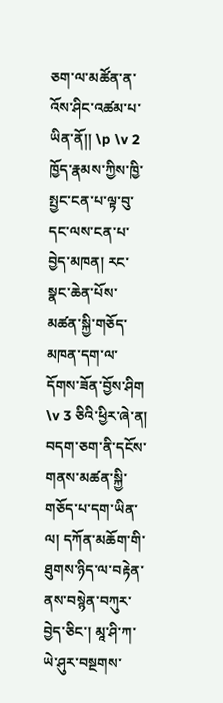ཅག་ལ་མཚོན་ན་འོས་ཤིང་འཚམ་པ་ཡིན་ནོ།། \p \v 2 ཁྱོད་རྣམས་ཀྱིས་ཁྱི་སྤྱང་ངན་པ་ལྟ་བུ་དང་ལས་ངན་པ་བྱེད་མཁན། རང་སྣང་ཆེན་པོས་མཚན་སྐྱི་གཅོད་མཁན་དག་ལ་དོགས་ཟོན་བྱོས་ཤིག \v 3 ཅིའི་ཕྱིར་ཞེ་ན། བདག་ཅག་ནི་དངོས་གནས་མཚན་སྐྱི་གཅོད་པ་དག་ཡིན་ལ། དཀོན་མཆོག་གི་ཐུགས་ཉིད་ལ་བརྟེན་ནས་བསྙེན་བཀུར་བྱེད་ཅིང་། མཱ་ཤི་ཀ་ཡེ་ཤུར་བསྔགས་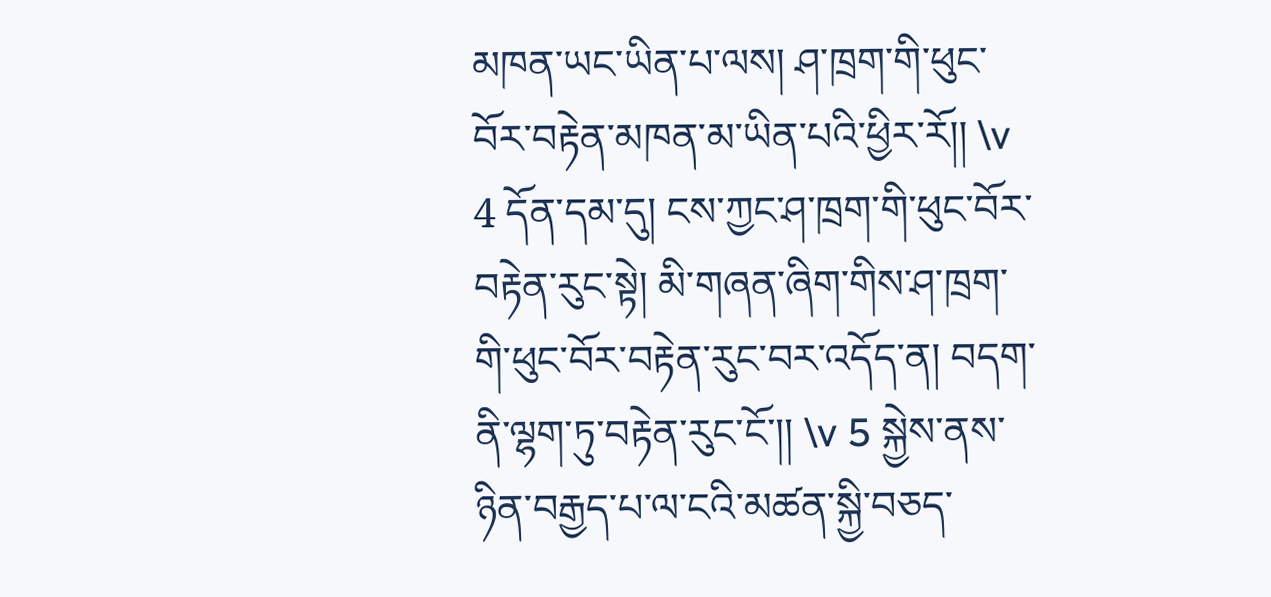མཁན་ཡང་ཡིན་པ་ལས། ཤ་ཁྲག་གི་ཕུང་བོར་བརྟེན་མཁན་མ་ཡིན་པའི་ཕྱིར་རོ།། \v 4 དོན་དམ་དུ། ངས་ཀྱང་ཤ་ཁྲག་གི་ཕུང་བོར་བརྟེན་རུང་སྟེ། མི་གཞན་ཞིག་གིས་ཤ་ཁྲག་གི་ཕུང་བོར་བརྟེན་རུང་བར་འདོད་ན། བདག་ནི་ལྷག་ཏུ་བརྟེན་རུང་ངོ་།། \v 5 སྐྱེས་ནས་ཉིན་བརྒྱད་པ་ལ་ངའི་མཚན་སྐྱི་བཅད་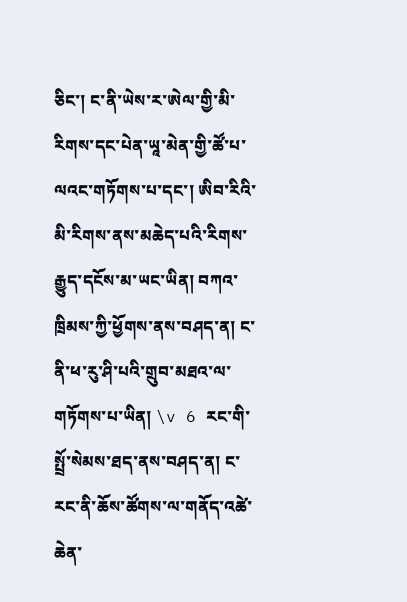ཅིང་། ང་ནི་ཡེས་ར་ཨེལ་གྱི་མི་རིགས་དང་པེན་ཡཱ་མེན་གྱི་ཚོ་པ་ལའང་གཏོགས་པ་དང་། ཨིབ་རིའི་མི་རིགས་ནས་མཆེད་པའི་རིགས་རྒྱུད་དངོས་མ་ཡང་ཡིན། བཀའ་ཁྲིམས་ཀྱི་ཕྱོགས་ནས་བཤད་ན། ང་ནི་ཕ་རུ་ཤི་པའི་གྲུབ་མཐའ་ལ་གཏོགས་པ་ཡིན། \v 6 རང་གི་སྤྲོ་སེམས་ཐད་ནས་བཤད་ན། ང་རང་ནི་ཆོས་ཚོགས་ལ་གནོད་འཚེ་ཆེན་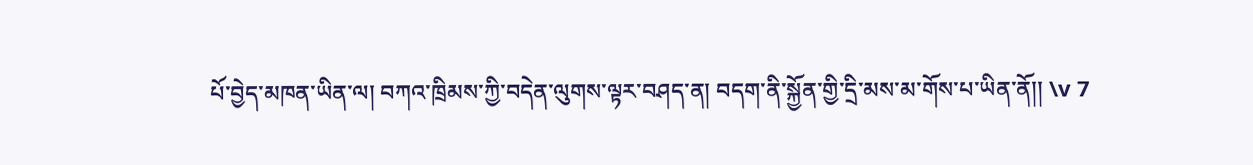པོ་བྱེད་མཁན་ཡིན་ལ། བཀའ་ཁྲིམས་ཀྱི་བདེན་ལུགས་ལྟར་བཤད་ན། བདག་ནི་སྐྱོན་གྱི་དྲི་མས་མ་གོས་པ་ཡིན་ནོ།། \v 7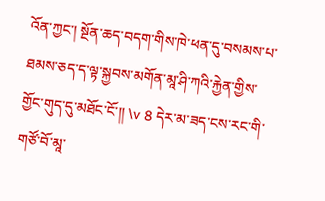འོན་ཀྱང་། སྔོན་ཆད་བདག་གིས་ཁེ་ཕན་དུ་བསམས་པ་ཐམས་ཅད་ད་ལྟ་སྐྱབས་མགོན་མཱ་ཤི་ཀའི་རྐྱེན་གྱིས་གྱོང་གུད་དུ་མཐོང་ངོ་།། \v 8 དེར་མ་ཟད་ངས་རང་གི་གཙོ་བོ་མཱ་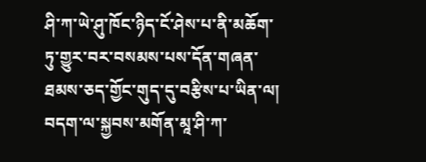ཤི་ཀ་ཡེ་ཤུ་ཁོང་ཉིད་ངོ་ཤེས་པ་ནི་མཆོག་ཏུ་གྱུར་བར་བསམས་པས་དོན་གཞན་ཐམས་ཅད་གྱོང་གུད་དུ་བརྩིས་པ་ཡིན་ལ། བདག་ལ་སྐྱབས་མགོན་མཱ་ཤི་ཀ་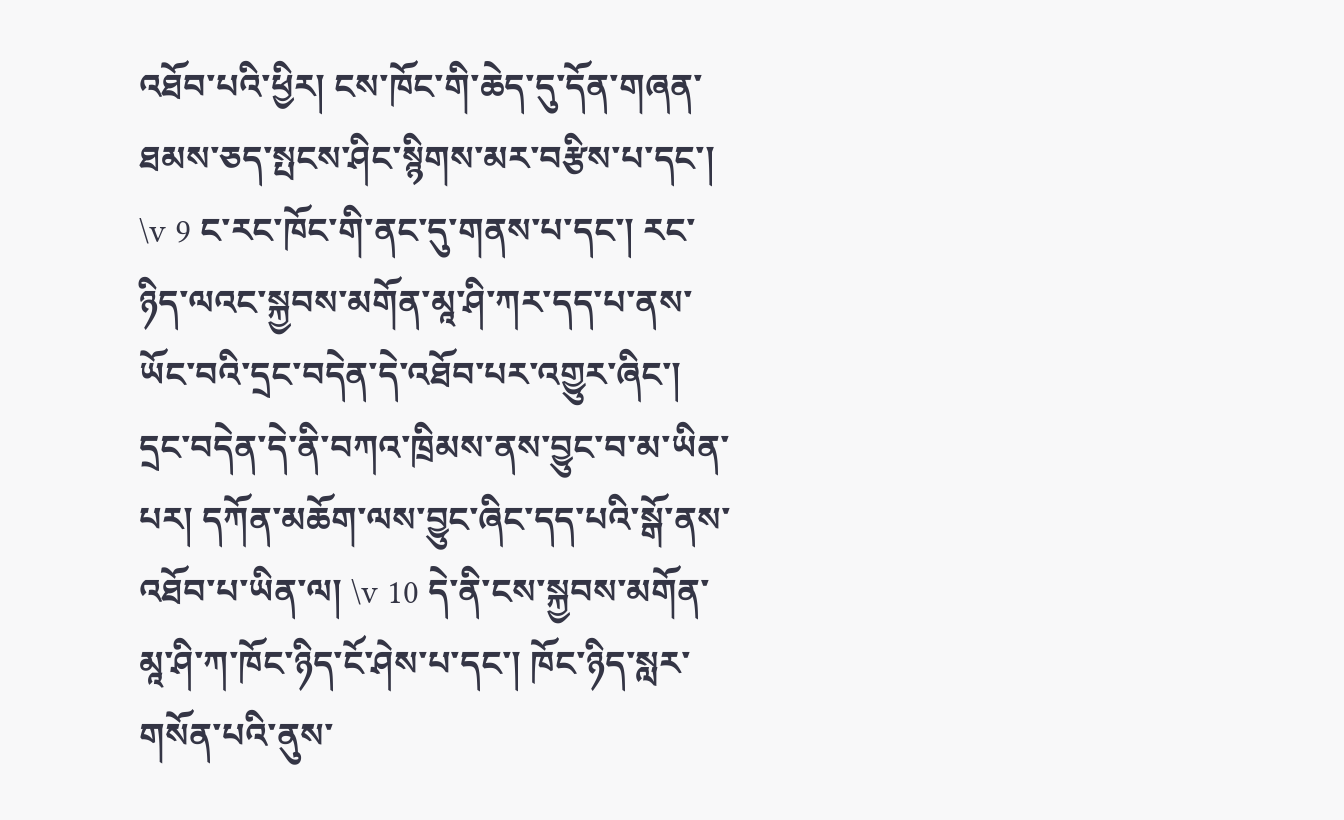འཐོབ་པའི་ཕྱིར། ངས་ཁོང་གི་ཆེད་དུ་དོན་གཞན་ཐམས་ཅད་སྤངས་ཤིང་སྙིགས་མར་བརྩིས་པ་དང་། \v 9 ང་རང་ཁོང་གི་ནང་དུ་གནས་པ་དང་། རང་ཉིད་ལའང་སྐྱབས་མགོན་མཱ་ཤི་ཀར་དད་པ་ནས་ཡོང་བའི་དྲང་བདེན་དེ་འཐོབ་པར་འགྱུར་ཞིང་། དྲང་བདེན་དེ་ནི་བཀའ་ཁྲིམས་ནས་བྱུང་བ་མ་ཡིན་པར། དཀོན་མཆོག་ལས་བྱུང་ཞིང་དད་པའི་སྒོ་ནས་འཐོབ་པ་ཡིན་ལ། \v 10 དེ་ནི་ངས་སྐྱབས་མགོན་མཱ་ཤི་ཀ་ཁོང་ཉིད་ངོ་ཤེས་པ་དང་། ཁོང་ཉིད་སླར་གསོན་པའི་ནུས་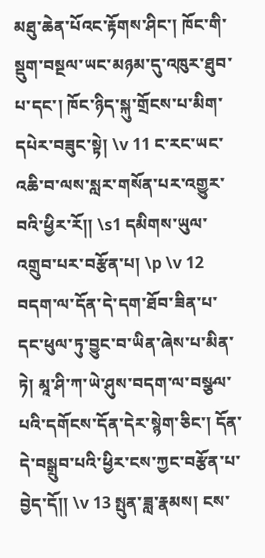མཐུ་ཆེན་པོའང་རྟོགས་ཤིང་། ཁོང་གི་སྡུག་བསྔལ་ཡང་མཉམ་དུ་འཁུར་ཐུབ་པ་དང་། ཁོང་ཉིད་སྐུ་གྲོངས་པ་མིག་དཔེར་བཟུང་སྟེ། \v 11 ང་རང་ཡང་འཆི་བ་ལས་སླར་གསོན་པར་འགྱུར་བའི་ཕྱིར་རོ།། \s1 དམིགས་ཡུལ་འགྲུབ་པར་བརྩོན་པ། \p \v 12 བདག་ལ་དོན་དེ་དག་ཐོབ་ཟིན་པ་དང་ཕུལ་ཏུ་བྱུང་བ་ཡིན་ཞེས་པ་མིན་ཏེ། མཱ་ཤི་ཀ་ཡེ་ཤུས་བདག་ལ་བསྩལ་པའི་དགོངས་དོན་དེར་སྙེག་ཅིང་། དོན་དེ་བསྒྲུབ་པའི་ཕྱིར་ངས་ཀྱང་བརྩོན་པ་བྱེད་དོ།། \v 13 སྤུན་ཟླ་རྣམས། ངས་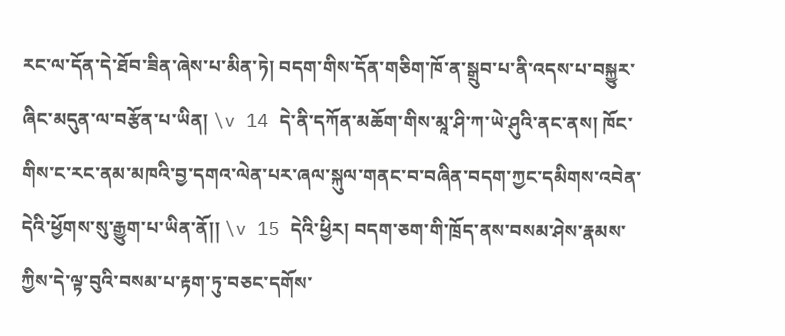རང་ལ་དོན་དེ་ཐོབ་ཟིན་ཞེས་པ་མིན་ཏེ། བདག་གིས་དོན་གཅིག་ཁོ་ན་སྒྲུབ་པ་ནི་འདས་པ་བསྐྱུར་ཞིང་མདུན་ལ་བརྩོན་པ་ཡིན། \v 14 དེ་ནི་དཀོན་མཆོག་གིས་མཱ་ཤི་ཀ་ཡེ་ཤུའི་ནང་ནས། ཁོང་གིས་ང་རང་ནམ་མཁའི་བྱ་དགའ་ལེན་པར་ཞལ་སྐུལ་གནང་བ་བཞིན་བདག་ཀྱང་དམིགས་འབེན་དེའི་ཕྱོགས་སུ་རྒྱུག་པ་ཡིན་ནོ།། \v 15 དེའི་ཕྱིར། བདག་ཅག་གི་ཁྲོད་ནས་བསམ་ཤེས་རྣམས་ཀྱིས་དེ་ལྟ་བུའི་བསམ་པ་རྟག་ཏུ་བཅང་དགོས་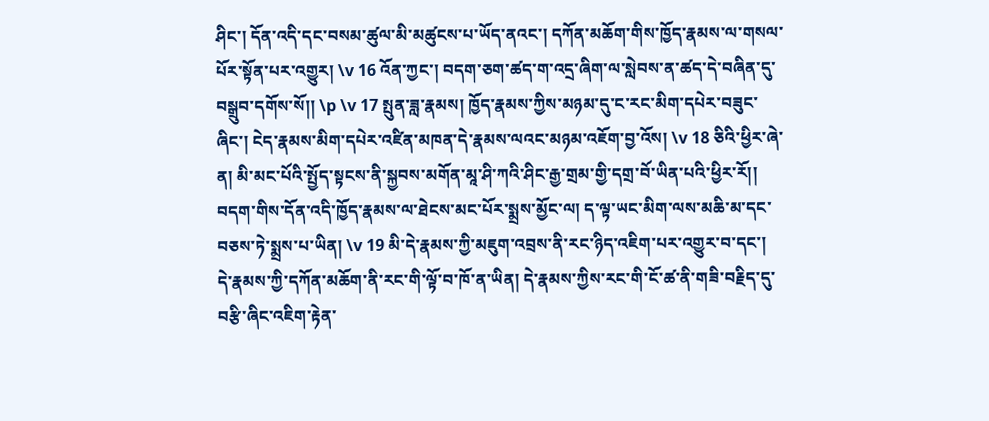ཤིང་། དོན་འདི་དང་བསམ་ཚུལ་མི་མཚུངས་པ་ཡོད་ནའང་། དཀོན་མཆོག་གིས་ཁྱོད་རྣམས་ལ་གསལ་པོར་སྟོན་པར་འགྱུར། \v 16 འོན་ཀྱང་། བདག་ཅག་ཚད་ག་འདྲ་ཞིག་ལ་སླེབས་ན་ཚད་དེ་བཞིན་དུ་བསྒྲུབ་དགོས་སོ།། \p \v 17 སྤུན་ཟླ་རྣམས། ཁྱོད་རྣམས་ཀྱིས་མཉམ་དུ་ང་རང་མིག་དཔེར་བཟུང་ཞིང་། ངེད་རྣམས་མིག་དཔེར་འཛིན་མཁན་དེ་རྣམས་ལའང་མཉམ་འཇོག་བྱ་འོས། \v 18 ཅིའི་ཕྱིར་ཞེ་ན། མི་མང་པོའི་སྤྱོད་སྟངས་ནི་སྐྱབས་མགོན་མཱ་ཤི་ཀའི་ཤིང་རྒྱ་གྲམ་གྱི་དགྲ་བོ་ཡིན་པའི་ཕྱིར་རོ།། བདག་གིས་དོན་འདི་ཁྱོད་རྣམས་ལ་ཐེངས་མང་པོར་སྨྲས་མྱོང་ལ། ད་ལྟ་ཡང་མིག་ལས་མཆི་མ་དང་བཅས་ཏེ་སྨྲས་པ་ཡིན། \v 19 མི་དེ་རྣམས་ཀྱི་མཇུག་འབྲས་ནི་རང་ཉིད་འཇིག་པར་འགྱུར་བ་དང་། དེ་རྣམས་ཀྱི་དཀོན་མཆོག་ནི་རང་གི་ལྟོ་བ་ཁོ་ན་ཡིན། དེ་རྣམས་ཀྱིས་རང་གི་ངོ་ཚ་ནི་གཟི་བརྗིད་དུ་བརྩི་ཞིང་འཇིག་རྟེན་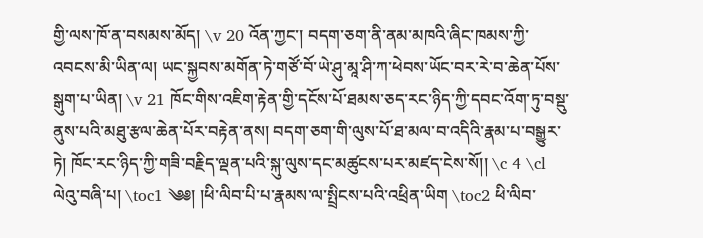གྱི་ལས་ཁོ་ན་བསམས་མོད། \v 20 འོན་ཀྱང་། བདག་ཅག་ནི་ནམ་མཁའི་ཞིང་ཁམས་ཀྱི་འབངས་མི་ཡིན་ལ། ཡང་སྐྱབས་མགོན་ཏེ་གཙོ་བོ་ཡེ་ཤུ་མཱ་ཤི་ཀ་ཕེབས་ཡོང་བར་རེ་བ་ཆེན་པོས་སྒུག་པ་ཡིན། \v 21 ཁོང་གིས་འཇིག་རྟེན་གྱི་དངོས་པོ་ཐམས་ཅད་རང་ཉིད་ཀྱི་དབང་འོག་ཏུ་བསྡུ་ནུས་པའི་མཐུ་རྩལ་ཆེན་པོར་བརྟེན་ནས། བདག་ཅག་གི་ལུས་པོ་ཐ་མལ་བ་འདིའི་རྣམ་པ་བསྒྱུར་ཏེ། ཁོང་རང་ཉིད་ཀྱི་གཟི་བརྗིད་ལྡན་པའི་སྐུ་ལུས་དང་མཚུངས་པར་མཛད་ངེས་སོ།། \c 4 \cl ལེའུ་བཞི་པ། \toc1 ༄༅། །ཕི་ལིབ་པི་པ་རྣམས་ལ་སྤྲིངས་པའི་འཕྲིན་ཡིག \toc2 ཕི་ལིབ་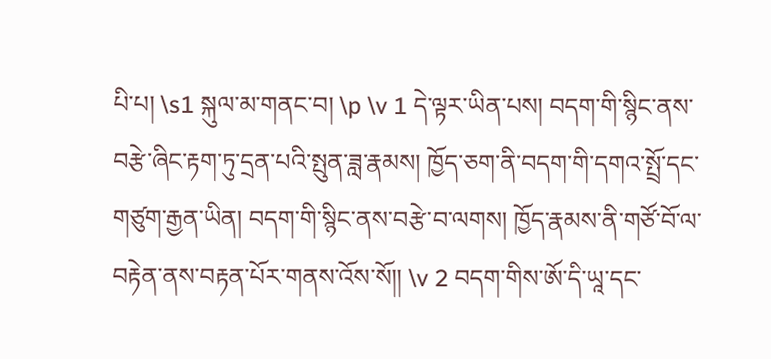པི་པ། \s1 སྐུལ་མ་གནང་བ། \p \v 1 དེ་ལྟར་ཡིན་པས། བདག་གི་སྙིང་ནས་བརྩེ་ཞིང་རྟག་ཏུ་དྲན་པའི་སྤུན་ཟླ་རྣམས། ཁྱོད་ཅག་ནི་བདག་གི་དགའ་སྤྲོ་དང་གཙུག་རྒྱན་ཡིན། བདག་གི་སྙིང་ནས་བརྩེ་བ་ལགས། ཁྱོད་རྣམས་ནི་གཙོ་བོ་ལ་བརྟེན་ནས་བརྟན་པོར་གནས་འོས་སོ།། \v 2 བདག་གིས་ཨོ་དི་ཡཱ་དང་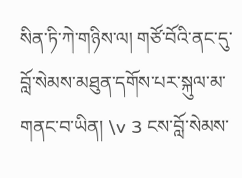སིན་ཏི་ཀེ་གཉིས་ལ། གཙོ་བོའི་ནང་དུ་བློ་སེམས་མཐུན་དགོས་པར་སྐུལ་མ་གནང་བ་ཡིན། \v 3 ངས་བློ་སེམས་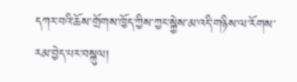དཀར་བའི་ཆོས་གྲོགས་ཁྱོད་ཀྱིས་ཀྱང་སྐྱེས་མ་འདི་གཉིས་ལ་རོགས་རམ་བྱེད་པར་བསྐུལ།